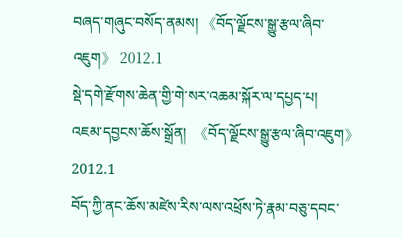བཞད་གཞུང་བསོད་ནམས། 《བོད་ལྗོངས་སྒྱུ་རྩལ་ཞིབ་འཇུག》 2012.1
སྡེ་དགེ་རྫོགས་ཆེན་གྱི་གེ་སར་འཆམ་སྐོར་ལ་དཔྱད་པ།
འཇམ་དབྱངས་ཆོས་སྒྲོན།  《བོད་ལྗོངས་སྒྱུ་རྩལ་ཞིབ་འཇུག》 2012.1
བོད་ཀྱི་ནང་ཆོས་མཛེས་རིས་ལས་འཕྲོས་ཏེ་རྣམ་བཅུ་དབང་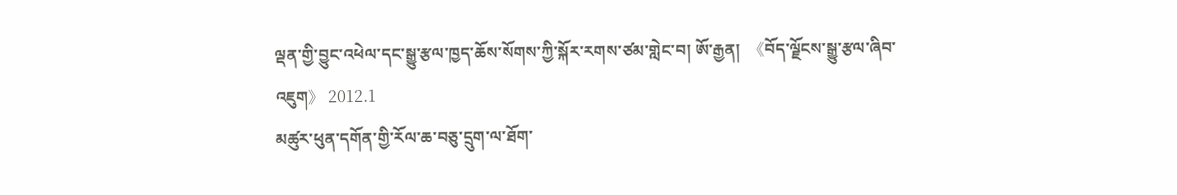ལྡན་གྱི་བྱུང་འཕེལ་དང་སྒྱུ་རྩལ་ཁྱད་ཆོས་སོགས་ཀྱི་སྐོར་རགས་ཙམ་གླེང་བ། ཨོ་རྒྱན།  《བོད་ལྗོངས་སྒྱུ་རྩལ་ཞིབ་འཇུག》 2012.1
མཚུར་ཕུན་དགོན་གྱི་རོལ་ཆ་བཅུ་དྲུག་ལ་ཐོག་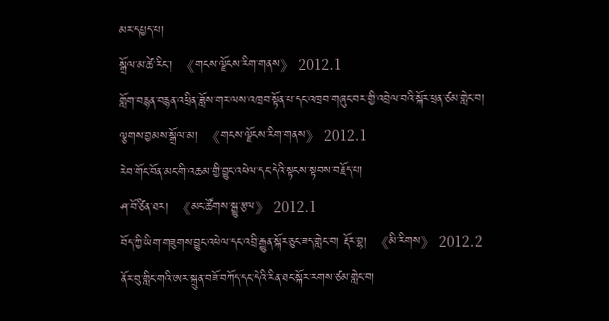མར་དཔྱད་པ།
སྒྲོལ་མ་ཚེ་རིང་།  《གངས་ལྗོངས་རིག་གནས》 2012.1
གློག་བརྙན་བརྙན་འཕྲིན་ཟློས་གར་ལས་འཁྲབ་སྟོན་པ་དང་འཁྲབ་གཞུང་བར་གྱི་འབྲེལ་བའི་སྐོར་ཕྲན་ཙམ་གླེང་བ།
ལྕགས་བྱམས་སྒྲོལ་མ།  《གངས་ལྗོངས་རིག་གནས》 2012.1
རེབ་གོང་བོན་མང་གི་འཆམ་གྱི་བྱུང་འཕེལ་དང་དེའི་སྟངས་སྟབས་བརྗོད་པ།
ཤ་བོ་ཙིན་ཐར།  《མང་ཚོགས་སྒྱུ་རྩལ》 2012.1
བོད་ཀྱི་ཡིག་གཟུགས་བྱུང་འཕེལ་དང་འབྲི་རྒྱུན་སྐོར་ཅུང་ཟད་གླེང་བ། རྡོར་བྷ།  《མི་རིགས》 2012.2
ནོར་བུ་གླིང་གའི་ཨར་སྐྲུན་བཟོ་བཀོད་དང་དེའི་རིན་ཐང་སྐོར་རགས་ཙམ་གླེང་བ།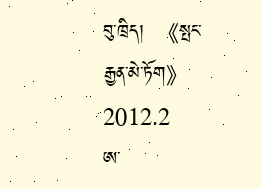བུ་ཁྲིད།  《སྤང་རྒྱན་མེ་ཏོག》 2012.2
ཨ་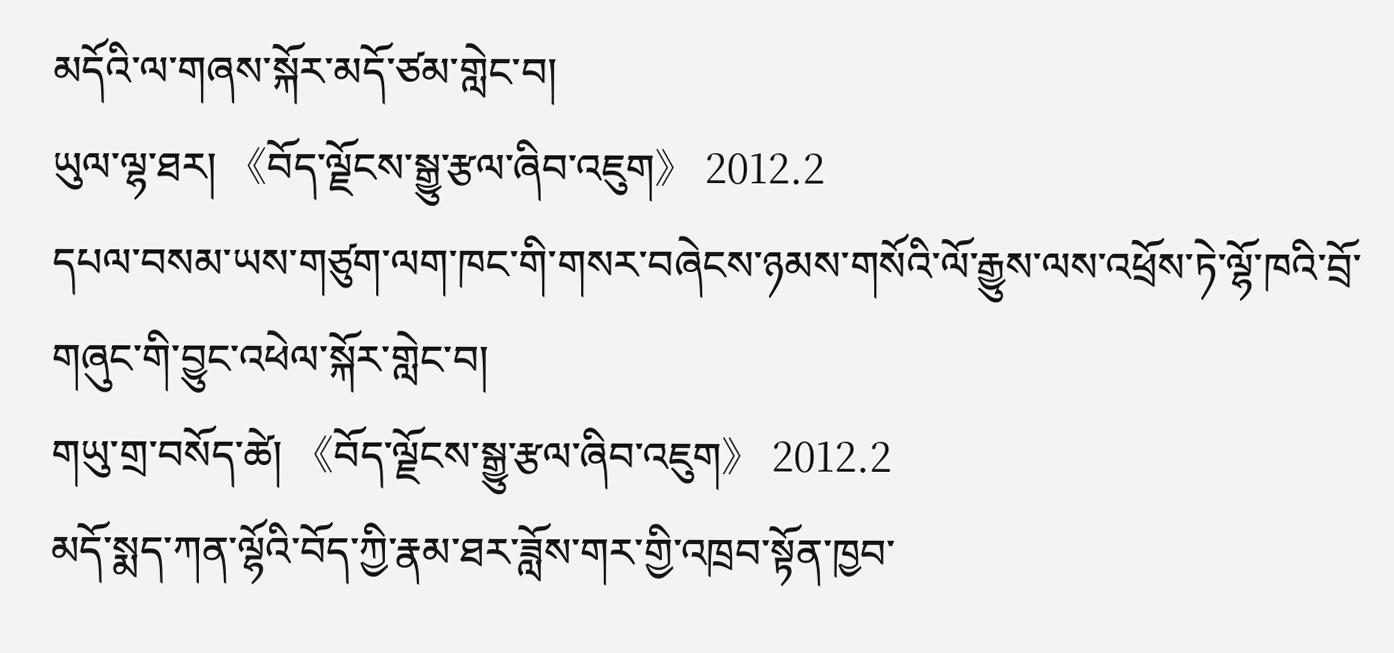མདོའི་ལ་གཞས་སྐོར་མདོ་ཙམ་གླེང་བ།
ཡུལ་ལྷ་ཐར། 《བོད་ལྗོངས་སྒྱུ་རྩལ་ཞིབ་འཇུག》 2012.2
དཔལ་བསམ་ཡས་གཙུག་ལག་ཁང་གི་གསར་བཞེངས་ཉམས་གསོའི་ལོ་རྒྱུས་ལས་འཕྲོས་ཏེ་ལྷོ་ཁའི་བྲོ་གཞུང་གི་བྱུང་འཕེལ་སྐོར་གླེང་བ།
གཡུ་གྲ་བསོད་ཚེ། 《བོད་ལྗོངས་སྒྱུ་རྩལ་ཞིབ་འཇུག》 2012.2
མདོ་སྨད་ཀན་ལྷོའི་བོད་ཀྱི་རྣམ་ཐར་ཟློས་གར་གྱི་འཁྲབ་སྟོན་ཁྱབ་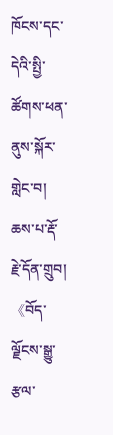ཁོངས་དང་དེའི་སྤྱི་ཚོགས་ཕན་ནུས་སྐོར་གླེང་བ།
ཆས་པ་རྡོ་རྗེ་དོན་གྲུབ།  《བོད་ལྗོངས་སྒྱུ་རྩལ་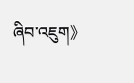ཞིབ་འཇུག》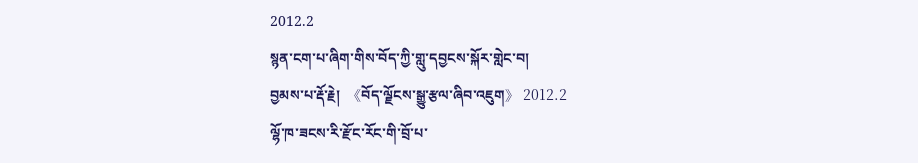2012.2
སྙན་ངག་པ་ཞིག་གིས་བོད་ཀྱི་གླུ་དབྱངས་སྐོར་གླེང་བ།
བྱམས་པ་རྡོ་རྗེ།  《བོད་ལྗོངས་སྒྱུ་རྩལ་ཞིབ་འཇུག》 2012.2
ལྷོ་ཁ་ཟངས་རི་རྫོང་རོང་གི་བྲོ་པ་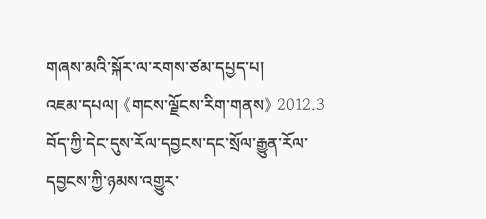གཞས་མའི་སྐོར་ལ་རགས་ཙམ་དཔྱད་པ།
འཇམ་དཔལ། 《གངས་ལྗོངས་རིག་གནས》 2012.3
བོད་ཀྱི་དེང་དུས་རོལ་དབྱངས་དང་སྲོལ་རྒྱུན་རོལ་དབྱངས་ཀྱི་ཉམས་འགྱུར་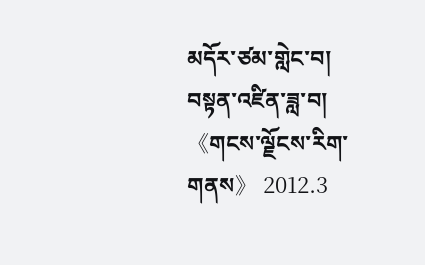མདོར་ཙམ་གླེང་བ།
བསྟན་འཛིན་ཟླ་བ།  《གངས་ལྗོངས་རིག་གནས》 2012.3